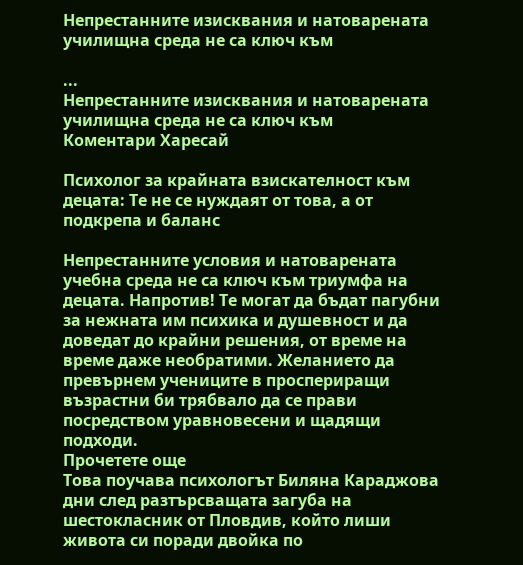Непрестанните изисквания и натоварената училищна среда не са ключ към

...
Непрестанните изисквания и натоварената училищна среда не са ключ към
Коментари Харесай

Психолог за крайната взискателност към децата: Те не се нуждаят от това, а от подкрепа и баланс

Непрестанните условия и натоварената учебна среда не са ключ към триумфа на децата. Напротив! Те могат да бъдат пагубни за нежната им психика и душeвност и да доведат до крайни решения, от време на време даже необратими. Желанието да превърнем учениците в проспериращи възрастни би трябвало да се прави посредством уравновесени и щадящи подходи.
Прочетете още
Това поучава психологът Биляна Караджова дни след разтърсващата загуба на шестокласник от Пловдив, който лиши живота си поради двойка по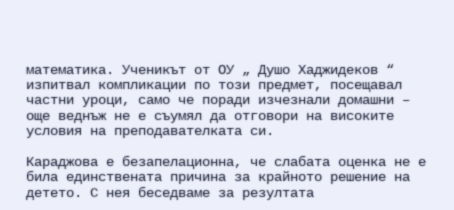математика. Ученикът от ОУ „ Душо Хаджидеков “ изпитвал компликации по този предмет, посещавал частни уроци, само че поради изчезнали домашни – още веднъж не е съумял да отговори на високите условия на преподавателката си.

Караджова е безапелационна, че слабата оценка не е била единствената причина за крайното решение на детето. С нея беседваме за резултата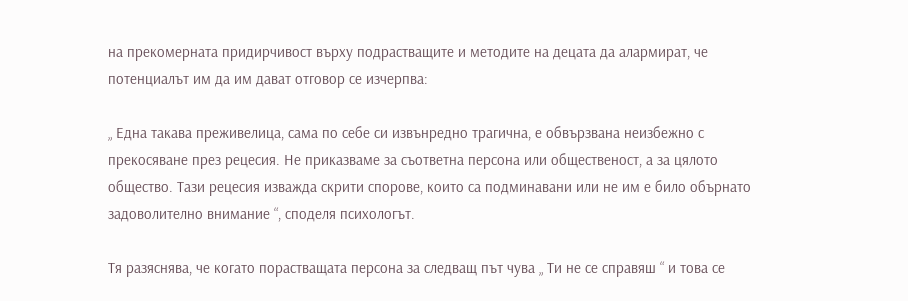на прекомерната придирчивост върху подрастващите и методите на децата да алармират, че потенциалът им да им дават отговор се изчерпва:

„ Една такава преживелица, сама по себе си извънредно трагична, е обвързвана неизбежно с прекосяване през рецесия. Не приказваме за съответна персона или общественост, а за цялото общество. Тази рецесия изважда скрити спорове, които са подминавани или не им е било обърнато задоволително внимание “, споделя психологът.

Тя разяснява, че когато порастващата персона за следващ път чува „ Ти не се справяш “ и това се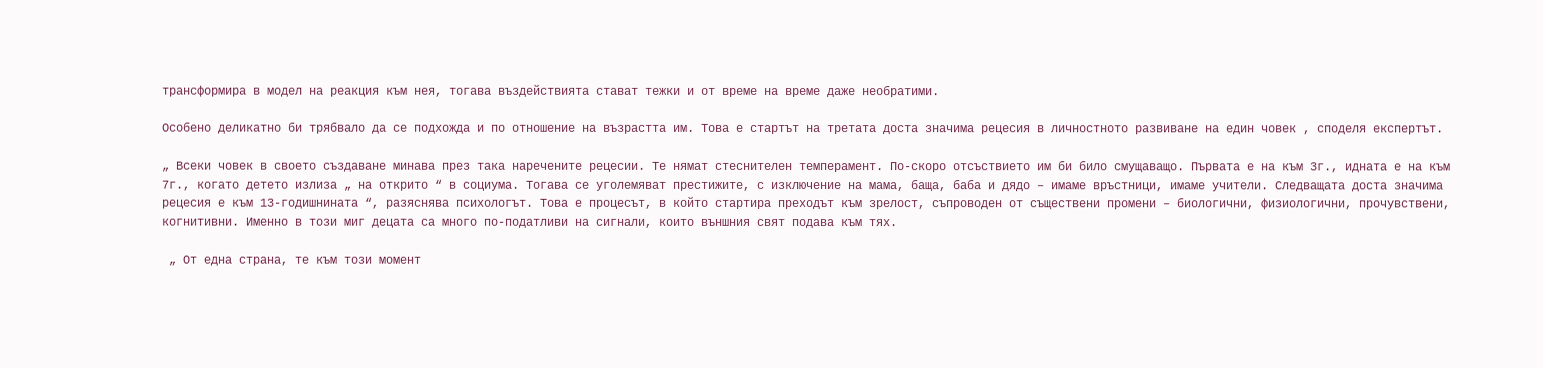трансформира в модел на реакция към нея, тогава въздействията стават тежки и от време на време даже необратими.

Особено деликатно би трябвало да се подхожда и по отношение на възрастта им. Това е стартът на третата доста значима рецесия в личностното развиване на един човек , споделя експертът.

„ Всеки човек в своето създаване минава през така наречените рецесии. Те нямат стеснителен темперамент. По-скоро отсъствието им би било смущаващо. Първата е на към 3г., идната е на към 7г., когато детето излиза „ на открито “ в социума. Тогава се уголемяват престижите, с изключение на мама, баща, баба и дядо – имаме връстници, имаме учители. Следващата доста значима рецесия е към 13-годишнината “, разяснява психологът. Това е процесът, в който стартира преходът към зрелост, съпроводен от съществени промени – биологични, физиологични, прочувствени, когнитивни. Именно в този миг децата са много по-податливи на сигнали, които външния свят подава към тях.

 „ От една страна, те към този момент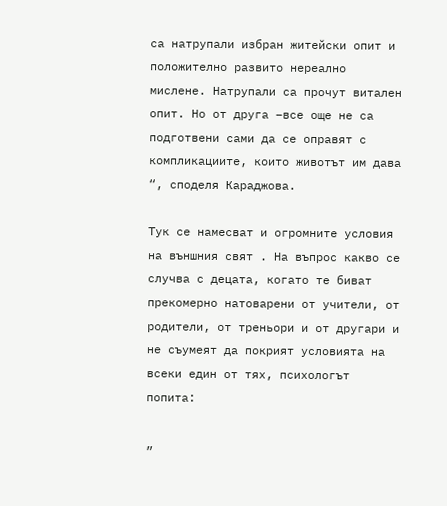са натрупали избран житейски опит и положително развито нереално мислене. Натрупали са прочут витален опит. Но от друга –все още не са подготвени сами да се оправят с компликациите, които животът им дава “, споделя Караджова.

Тук се намесват и огромните условия на външния свят . На въпрос какво се случва с децата, когато те биват прекомерно натоварени от учители, от родители, от треньори и от другари и не съумеят да покрият условията на всеки един от тях, психологът попита:

„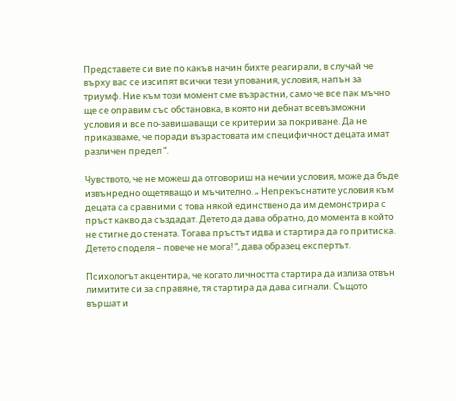Представете си вие по какъв начин бихте реагирали, в случай че върху вас се изсипят всички тези упования, условия, напън за триумф. Ние към този момент сме възрастни, само че все пак мъчно ще се оправим със обстановка, в която ни дебнат всевъзможни условия и все по-завишаващи се критерии за покриване. Да не приказваме, че поради възрастовата им специфичност децата имат различен предел “.

Чувството, че не можеш да отговориш на нечии условия, може да бъде извънредно ощетяващо и мъчително. „ Непрекъснатите условия към децата са сравними с това някой единствено да им демонстрира с пръст какво да създадат. Детето да дава обратно, до момента в който не стигне до стената. Тогава пръстът идва и стартира да го притиска. Детето споделя – повече не мога! “, дава образец експертът.

Психологът акцентира, че когато личността стартира да излиза отвън лимитите си за справяне, тя стартира да дава сигнали. Същото вършат и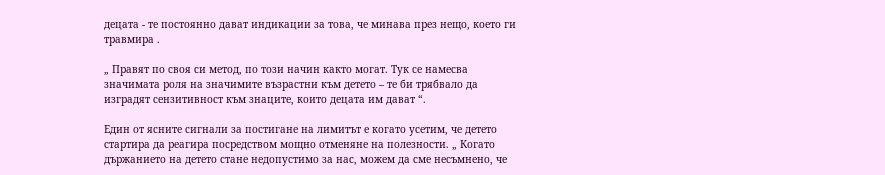децата - те постоянно дават индикации за това, че минава през нещо, което ги травмира .

„ Правят по своя си метод, по този начин както могат. Тук се намесва значимата роля на значимите възрастни към детето – те би трябвало да изградят сензитивност към знаците, които децата им дават “.

Един от ясните сигнали за постигане на лимитът е когато усетим, че детето стартира да реагира посредством мощно отменяне на полезности. „ Когато държанието на детето стане недопустимо за нас, можем да сме несъмнено, че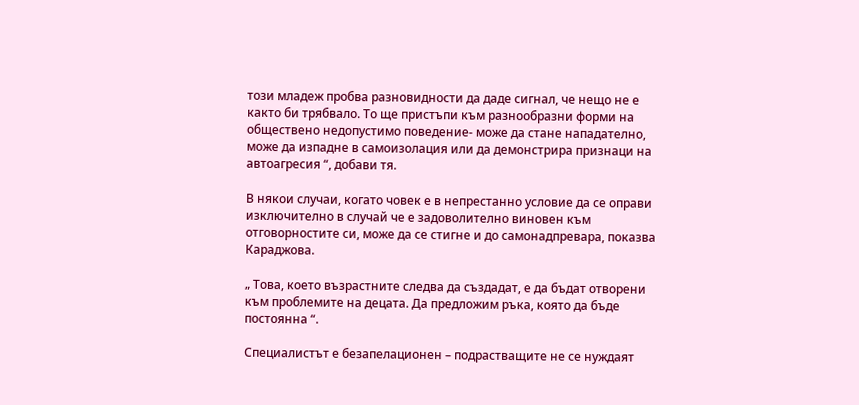този младеж пробва разновидности да даде сигнал, че нещо не е както би трябвало. То ще пристъпи към разнообразни форми на обществено недопустимо поведение- може да стане нападателно, може да изпадне в самоизолация или да демонстрира признаци на автоагресия “, добави тя.

В някои случаи, когато човек е в непрестанно условие да се оправи изключително в случай че е задоволително виновен към отговорностите си, може да се стигне и до самонадпревара, показва Караджова.

„ Това, което възрастните следва да създадат, е да бъдат отворени към проблемите на децата. Да предложим ръка, която да бъде постоянна “.

Специалистът е безапелационен – подрастващите не се нуждаят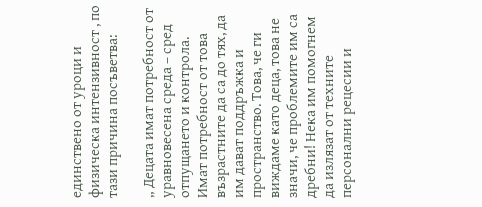единствено от уроци и физическа интензивност , по тази причина посъветва:

„ Децата имат потребност от уравновесена среда – сред отпущането и контрола. Имат потребност от това възрастните да са до тях, да им дават поддръжка и пространство. Това, че ги виждаме като деца, това не значи, че проблемите им са дребни! Нека им помогнем да излязат от техните персонални рецесии и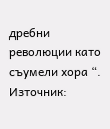дребни революции като съумели хора “.
Източник: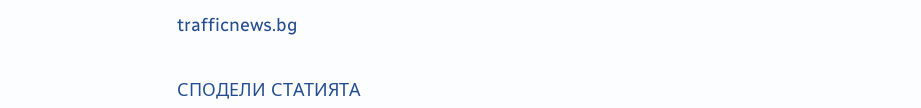trafficnews.bg


СПОДЕЛИ СТАТИЯТА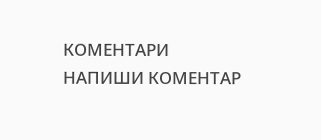КОМЕНТАРИ
НАПИШИ КОМЕНТАР